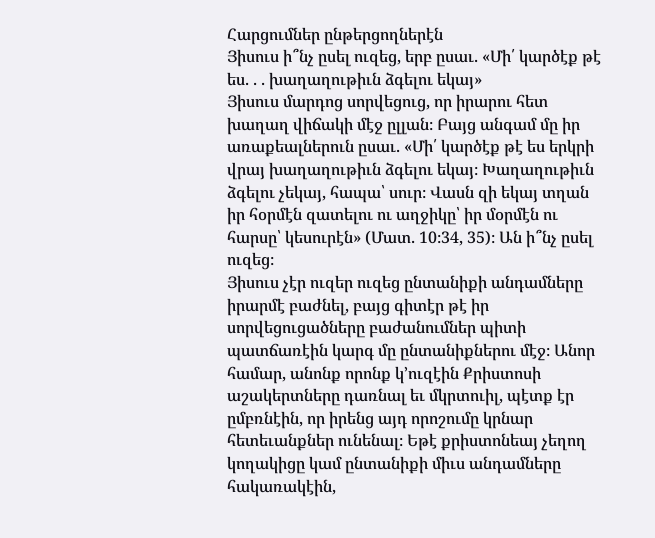Հարցումներ ընթերցողներէն
Յիսուս ի՞նչ ըսել ուզեց, երբ ըսաւ. «Մի՛ կարծէք թէ ես. . . խաղաղութիւն ձգելու եկայ»
Յիսուս մարդոց սորվեցուց, որ իրարու հետ խաղաղ վիճակի մէջ ըլլան։ Բայց անգամ մը իր առաքեալներուն ըսաւ. «Մի՛ կարծէք թէ ես երկրի վրայ խաղաղութիւն ձգելու եկայ։ Խաղաղութիւն ձգելու չեկայ, հապա՝ սուր։ Վասն զի եկայ տղան իր հօրմէն զատելու ու աղջիկը՝ իր մօրմէն ու հարսը՝ կեսուրէն» (Մատ. 10։34, 35)։ Ան ի՞նչ ըսել ուզեց։
Յիսուս չէր ուզեր ուզեց ընտանիքի անդամները իրարմէ բաժնել, բայց գիտէր թէ իր սորվեցուցածները բաժանումներ պիտի պատճառէին կարգ մը ընտանիքներու մէջ։ Անոր համար, անոնք որոնք կ’ուզէին Քրիստոսի աշակերտները դառնալ եւ մկրտուիլ, պէտք էր ըմբռնէին, որ իրենց այդ որոշումը կրնար հետեւանքներ ունենալ։ Եթէ քրիստոնեայ չեղող կողակիցը կամ ընտանիքի միւս անդամները հակառակէին,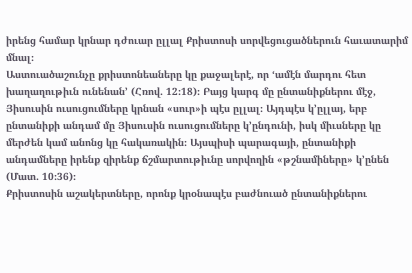իրենց համար կրնար դժուար ըլլալ Քրիստոսի սորվեցուցածներուն հաւատարիմ մնալ։
Աստուածաշունչը քրիստոնեաները կը քաջալերէ, որ ‘ամէն մարդու հետ խաղաղութիւն ունենան’ (Հռով. 12։18)։ Բայց կարգ մը ընտանիքներու մէջ, Յիսուսին ուսուցումները կրնան «սուր»ի պէս ըլլալ։ Այդպէս կ’ըլլայ, երբ ընտանիքի անդամ մը Յիսուսին ուսուցումները կ’ընդունի, իսկ միւսները կը մերժեն կամ անոնց կը հակառակին։ Այսպիսի պարագայի, ընտանիքի անդամները իրենք զիրենք ճշմարտութիւնը սորվողին «թշնամիները» կ’ընեն (Մատ. 10։36)։
Քրիստոսին աշակերտները, որոնք կրօնապէս բաժնուած ընտանիքներու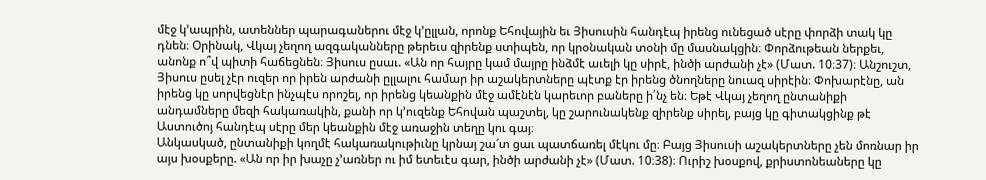մէջ կ’ապրին, ատեններ պարագաներու մէջ կ’ըլլան, որոնք Եհովային եւ Յիսուսին հանդէպ իրենց ունեցած սէրը փորձի տակ կը դնեն։ Օրինակ, Վկայ չեղող ազգականները թերեւս զիրենք ստիպեն, որ կրօնական տօնի մը մասնակցին։ Փորձութեան ներքեւ, անոնք ո՞վ պիտի հաճեցնեն։ Յիսուս ըսաւ. «Ան որ հայրը կամ մայրը ինձմէ աւելի կը սիրէ, ինծի արժանի չէ» (Մատ. 10։37)։ Անշուշտ, Յիսուս ըսել չէր ուզեր որ իրեն արժանի ըլլալու համար իր աշակերտները պէտք էր իրենց ծնողները նուազ սիրէին։ Փոխարէնը, ան իրենց կը սորվեցնէր ինչպէս որոշել, որ իրենց կեանքին մէջ ամէնէն կարեւոր բաները ի՛նչ են։ Եթէ Վկայ չեղող ընտանիքի անդամները մեզի հակառակին, քանի որ կ’ուզենք Եհովան պաշտել, կը շարունակենք զիրենք սիրել, բայց կը գիտակցինք թէ Աստուծոյ հանդէպ սէրը մեր կեանքին մէջ առաջին տեղը կու գայ։
Անկասկած, ընտանիքի կողմէ հակառակութիւնը կրնայ շա՜տ ցաւ պատճառել մէկու մը։ Բայց Յիսուսի աշակերտները չեն մոռնար իր այս խօսքերը. «Ան որ իր խաչը չ’առներ ու իմ ետեւէս գար, ինծի արժանի չէ» (Մատ. 10։38)։ Ուրիշ խօսքով, քրիստոնեաները կը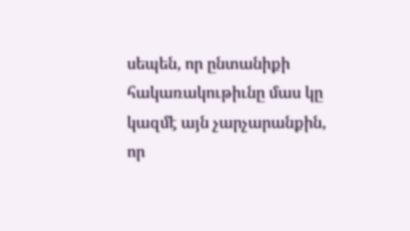սեպեն, որ ընտանիքի հակառակութիւնը մաս կը կազմէ այն չարչարանքին, որ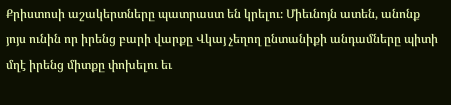Քրիստոսի աշակերտները պատրաստ են կրելու։ Միեւնոյն ատեն, անոնք յոյս ունին որ իրենց բարի վարքը Վկայ չեղող ընտանիքի անդամները պիտի մղէ իրենց միտքը փոխելու եւ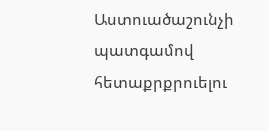Աստուածաշունչի պատգամով հետաքրքրուելու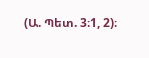(Ա. Պետ. 3։1, 2)։